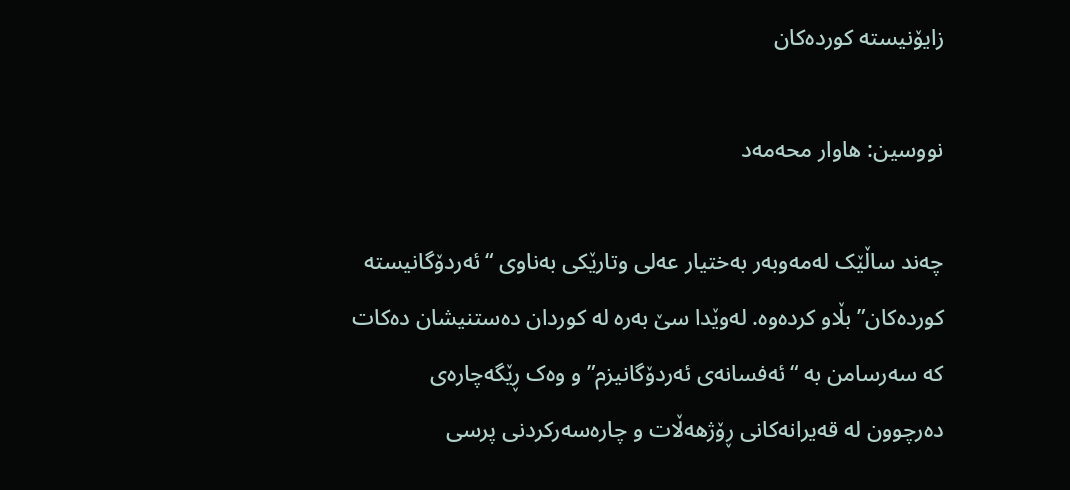زایۆنیستە کوردەکان

نووسین: هاوار محەمەد

چەند ساڵێک لەمەوبەر بەختیار عەلی وتارێکی بەناوی “ئەردۆگانیستە کوردەکان” بڵاو کردەوە. لەوێدا سێ بەرە لە کوردان دەستنیشان دەکات کە سەرسامن بە “ئەفسانەی ئەردۆگانیزم” و وەک ڕێگەچارەی دەرچوون لە قەیرانەکانی ڕۆژهەڵات و چارەسەرکردنی پرسی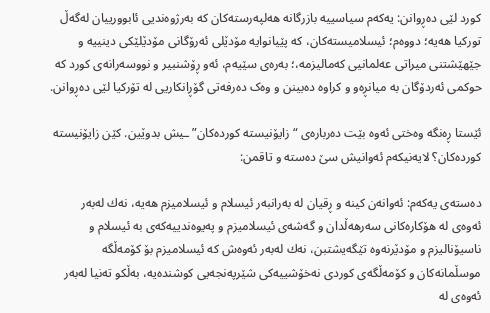کورد لێی دەڕوانن: یەکەم سیاسییە بازرگانە هەلپەرستەکان کە بەرژوەندیی ئابوورییان لەگەڵ تورکیا هەیە؛ دووەم؛ ئیسلامیستەکان، کە پێیانوایە مۆدێلی ئەرۆگانی مۆدێلێکی دینییە و جێهێشتنی میراتی عەلمانیی کەمالیزمە،؛ بەرەی سێیەم، ئەو ڕۆشنبیر و نووسەرانەی کورد کە حوکمی ئەردۆگان بە میانڕەو و کراوە دەبینن و وەک دەرفەتی گۆڕانکاریی لە تۆرکیا لێی دەڕوانن.

ئێستا ڕەنگە وەختی ئەوە بێت دەربارەی “زایۆنیستە کوردەکان”ـیش بدوێین. كێن زایۆنیستە کوردەکان؟ لایەنیکەم ئەوانیش سێ دەستە و تاقمن:

دەستەى یەکەم: ئەوانەن کینە و ڕقیان لە بەرانبەر ئیسلام و ئیسلامیزم هەیە، نەك لەبەر ئەوەى لە هۆکارەکانی سەرهەڵدان و گەشەی ئیسلامیزم و پەیوەندییەکەی بە ئیسلام و ناسیۆنالیزم و مۆدێرنەوە تێگەیشتبن، نەك لەبەر ئەوەش كە ئیسلامیزم بۆ كۆمەڵگە موسڵمانەكان و كۆمەڵگەى كوردى نەخۆشییەكى شێرپەنجەیی كوشندەیە، بەڵكو تەنیا لەبەر ئەوەى لە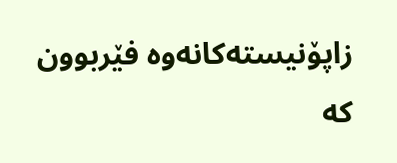زاپۆنیستەكانەوە فێربوون كە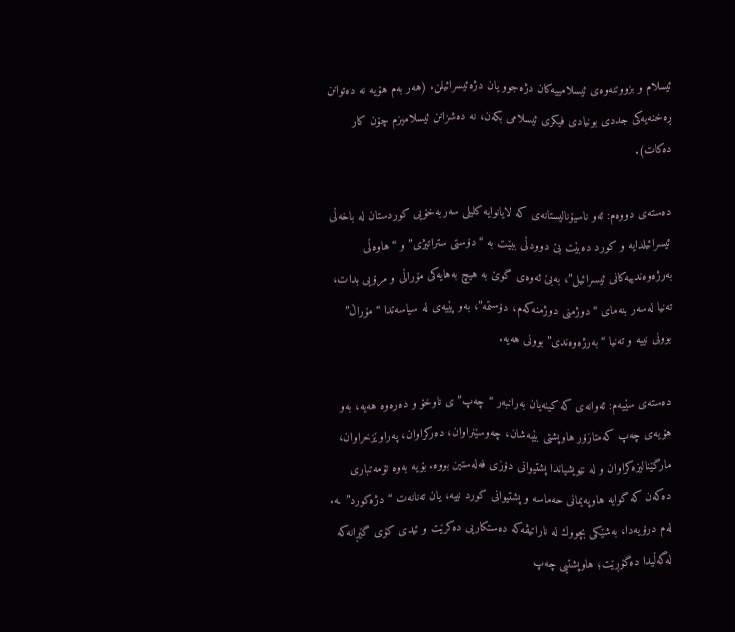ئیسلام و بزووتنەوەى ئیسلامییەكان دژەجوو یان دژەئیسرائیلن. (هەر بەم هۆیە نە دەتوانن ڕەخنەیەکی جددی بونیادی فیکری ئیسلامی بکەن، نە دەشزانن ئیسلامیزم چۆن کار دەکات).

دەستەى دووەم: ئەو ناسیۆنالیستانەی کە لایانوایە کلیلی سەربەخۆیی کوردستان لە باخەڵی ئیسرائیلدایە و کورد دەبێت بێ دوودڵی ببێت بە “دۆستی ستراتیژی” و “هاوەڵی بەرژەوەندییەکانی ئیسرائیل”، بەبێ ئەوەی گوێ بە هیچ بەهایەکی مۆراڵی و مرۆیی بدات، تەنیا لەسەر بنەمای “دوژمنی دوژمنەکەم، دۆستمە”، بەو پێیەى لە سیاسەتدا “مۆراڵ” بوونى نییە و تەنیا “بەرژەوەندى” بوونى هەیە.

دەستەى سێیەم: ئەوانەی کە کینەیان بەرانبەر “چەپ”ی ناوخۆ و دەرەوە هەیە، بەو هۆیەی چەپ کەمتازۆر هاوپشتی بێبەشان، چەوسێنراوان، دەرکراوان، پەراوێزخراوان، مارگێنالیزەکراوان و لە نێویشیاندا پشتیوانی دۆزی فەلەستین بووە. بۆیە بەوە تۆمەتباری دەکەن کە گوایە هاوپەیمانی حەماسە و پشتیوانی کورد نییە، یان تەنانەت “دژەکورد”ـە. لەم درۆیەدا، بەشێكى بچووك لە ناراتیڤەكە دەستكاریى دەكرێت و ئیدى كۆى گێڕانەكە لەگەڵیدا دەگۆڕێت؛ هاوپشتیی چەپ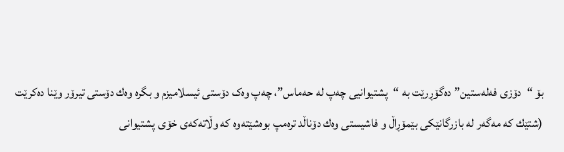بۆ “دۆزی فەلەستین” دەگۆڕرێت بە “پشتيوانیی چەپ لە حەماس”، چەپ وەک دۆستى ئیسلامیزم و بگرە وەك دۆستى تیرۆر وێنا دەكرێت (شتێك كە مەگەر لە بازرگانێكى بێمۆڕاڵ و فاشیستى وەك دۆناڵد ترەمپ بوەشێتەوە كە وڵاتەكەى خۆى پشتیوانى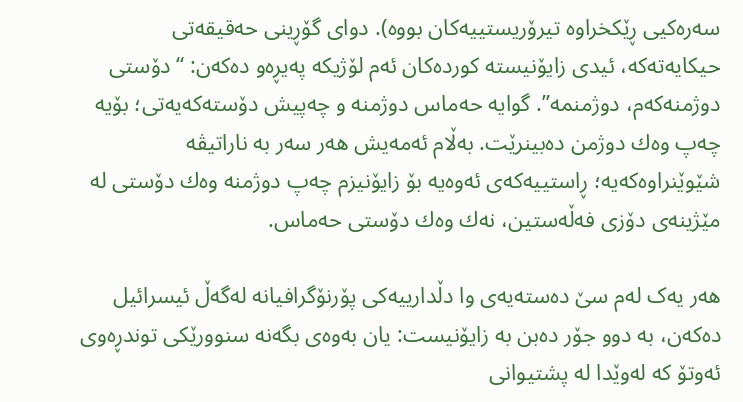سەرەكیى ڕێكخراوە تیرۆریستییەكان بووە). دواى گۆڕینى حەقیقەتى حیكایەتەكە، ئیدى زایۆنیستە كوردەكان ئەم لۆژیکە پەیڕەو دەكەن: “دۆستی دوژمنەکەم، دوژمنمە”. گوایە حەماس دوژمنە و چەپیش دۆستەكەیەتى؛ بۆیە چەپ وەك دوژمن دەبینرێت. بەڵام ئەمەیش هەر سەر بە ناراتیڤە شێوێنراوەكەیە؛ ڕاستییەكەى ئەوەیە بۆ زایۆنیزم چەپ دوژمنە وەك دۆستى لە مێژینەى دۆزى فەڵەستین، نەك وەك دۆستى حەماس.

هەر یەک لەم سێ دەستەیەی وا دڵدارییەكى پۆرنۆگرافیانە لەگەڵ ئیسرائیل دەكەن، بە دوو جۆر دەبن بە زایۆنیست: یان بەوەی بگەنە سنوورێکی توندڕەوی ئەوتۆ کە لەوێدا لە پشتیوانی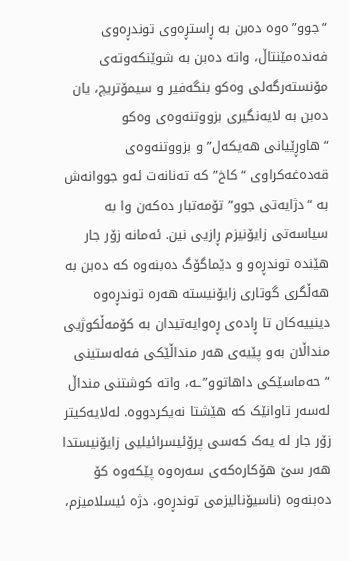“جوو”ەوە دەبن بە ڕاستڕەوی توندڕەوی فەندەمێنتاڵ، واتە دەبن بە شوێنکەوتەی مۆنستەرگەلى وەكو بنگەفیر و سیمۆتریچ، يان دەبن بە لایەنگیرى بزووتنەوەى وەكو “هاوڕێیانى هەیكەل” و بزووتنەوەى قەدەغەكراوى “كاخ” کە تەنانەت ئەو جووانەش بە “دژایەتی جوو” تۆمەتبار دەکەن وا بە سیاسەتى زایۆنیزم ڕازیى نین. ئەمانە زۆر جار هێندە توندڕەو و دێماگۆگ دەبنەوە کە دەبن بە هەڵگری گوتاری زایۆنیستە هەرە توندڕەوە دینییەکان تا ڕادەی ڕەوایەتیدان بە كۆمەڵكوژیى منداڵان بەو پێیەی هەر منداڵێکی فەلەستینی “حەماسێکی داهاتوو”ـە، واتە کوشتنی منداڵ لەسەر تاوانێک کە هێشتا نەیکردووە. لەلایەکیتر زۆر جار لە یەک کەسی پرۆئیسرائیلیی زایۆنیستدا هەر سێ هۆکارەکەی سەرەوە پێکەوە کۆ دەبنەوە (ناسیۆنالیزمی توندڕەو، دژە ئیسلامیزم،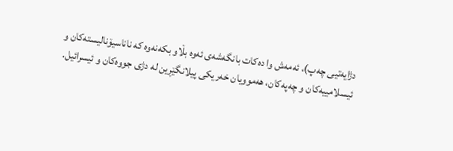دژایەتیی چەپ)، ئەمەش وا دەکات بانگەشەی ئەوە بڵاو بکەنەوە کە ناناسیۆنالیستەکان و ئیسلامییەکان و چەپەکان، هەموویان خەریکی پیلانگێڕین لە دژی جووەکان و ئیسرائیل.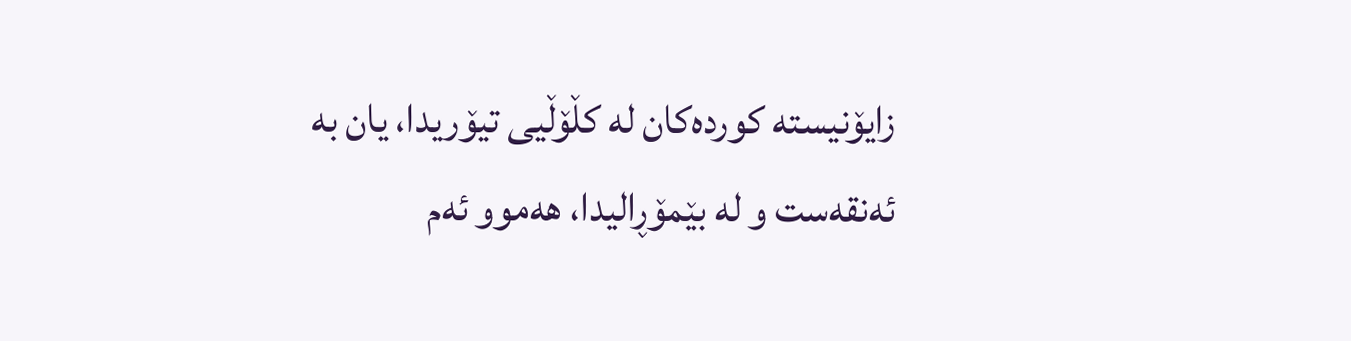زایۆنیستە کوردەکان لە کڵۆڵیی تیۆریدا، یان بە ئەنقەست و لە بێمۆڕالیدا، هەموو ئەم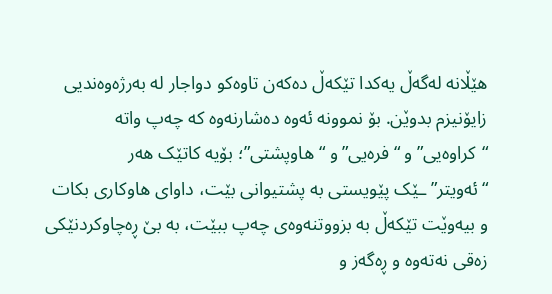هێڵانە لەگەڵ یەکدا تێکەڵ دەکەن تاوەکو دواجار لە بەرژەوەندیی زایۆنیزم بدوێن. بۆ نموونە ئەوە دەشارنەوە کە چەپ واتە “کراوەیی” و “فرەیی” و “هاوپشتی”؛ بۆیە کاتێک هەر “ئەویتر”ـێک پێویستى بە پشتیوانى بێت، داوای هاوکاری بکات و بیەوێت تێكەڵ بە بزووتنەوەى چەپ ببێت، بە بێ ڕەچاوکردنێکی زەقی نەتەوە و ڕەگەز و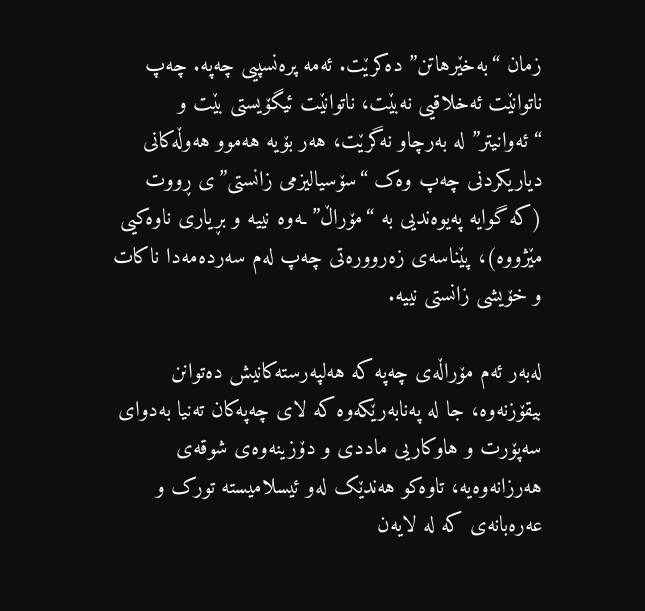زمان “بەخێرهاتن” دەکرێت. ئەمە پرەنسپیی چەپە. چەپ ناتوانێت ئەخلاقیی نەبێت، ناتوانێت ئیگۆیستى بێت و “ئەوانیتر” لە بەرچاو نەگرێت، هەر بۆیە هەموو هەوڵەکانی دیاریکردنی چەپ وەک “سۆسیالیزمی زانستی”ی ڕووت (کە گوایە پەیوەندیی بە “مۆراڵ”ـەوە نییە و بڕیارى ناوەكیى مێژووە)، پێناسەی زەروورەتی چەپ لەم سەردەمەدا ناکات و خۆيشی زانستی نییە.

لەبەر ئەم مۆراڵەی چەپە کە هەلپەرستەکانیش دەتوانن بیقۆزنەوە، جا لە پەنابەرێکەوە کە لای چەپەکان تەنیا بەدوای سەپۆرت و هاوکاریی ماددی و دۆزینەوەی شوقەی هەرزانەوەیە، تاوەکو هەندێک لەو ئیسلامیستە تورک و عەرەبانەی کە لە لایەن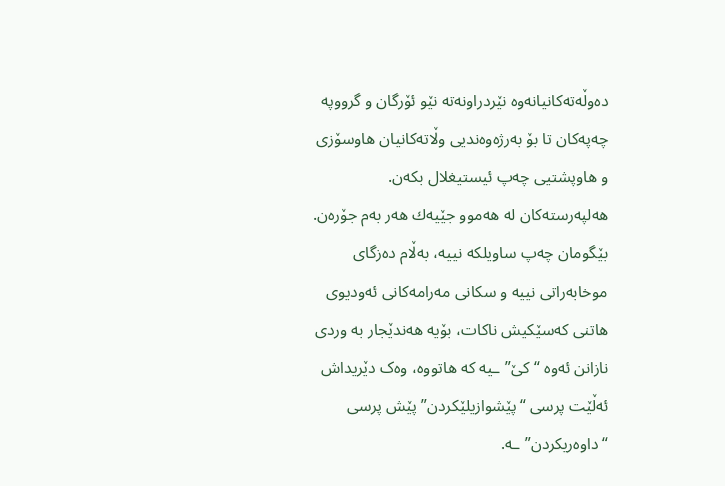دەوڵەتەکانیانەوە نێردراونەتە نێو ئۆرگان و گرووپە چەپەکان تا بۆ بەرژەوەندیی وڵاتەکانیان هاوسۆزی و هاوپشتیی چەپ ئیستیغلال بکەن. هەلپەرستەكان لە هەموو جێیەك هەر بەم جۆرەن. بێگومان چەپ ساویلکە نییە، بەڵام دەزگای موخابەراتی نییە و سکانی مەرامەکانی ئەودیوی هاتنی کەسێکیش ناکات، بۆیە هەندێجار بە وردى نازانن ئەوە “کێ”ـیە کە هاتووە، وەک دێریداش ئەڵێت پرسی “پێشوازیلێکردن” پێش پرسی “داوەریکردن”ـە.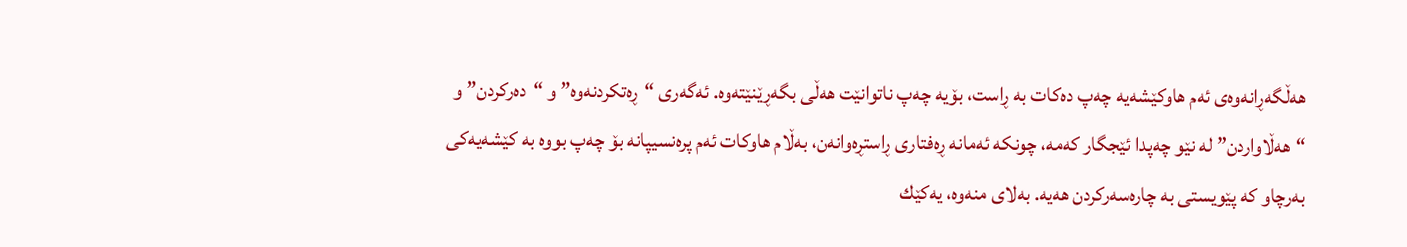هەڵگەڕانەوەی ئەم هاوکێشەیە چەپ دەکات بە ڕاست، بۆیە چەپ ناتوانێت هەڵی بگەڕێنێتەوە. ئەگەرى “ڕەتكردنەوە” و “دەركردن” و “هەڵاواردن” لە نێو چەپدا ئێجگار كەمە، چونكە ئەمانە ڕەفتارى ڕاستڕەوانەن، بەڵام هاوكات ئەم پرەنسیپانە بۆ چەپ بووە بە كێشەیەكى بەرچاو كە پێویستى بە چارەسەركردن هەیە. بەلاى منەوە، یەكێك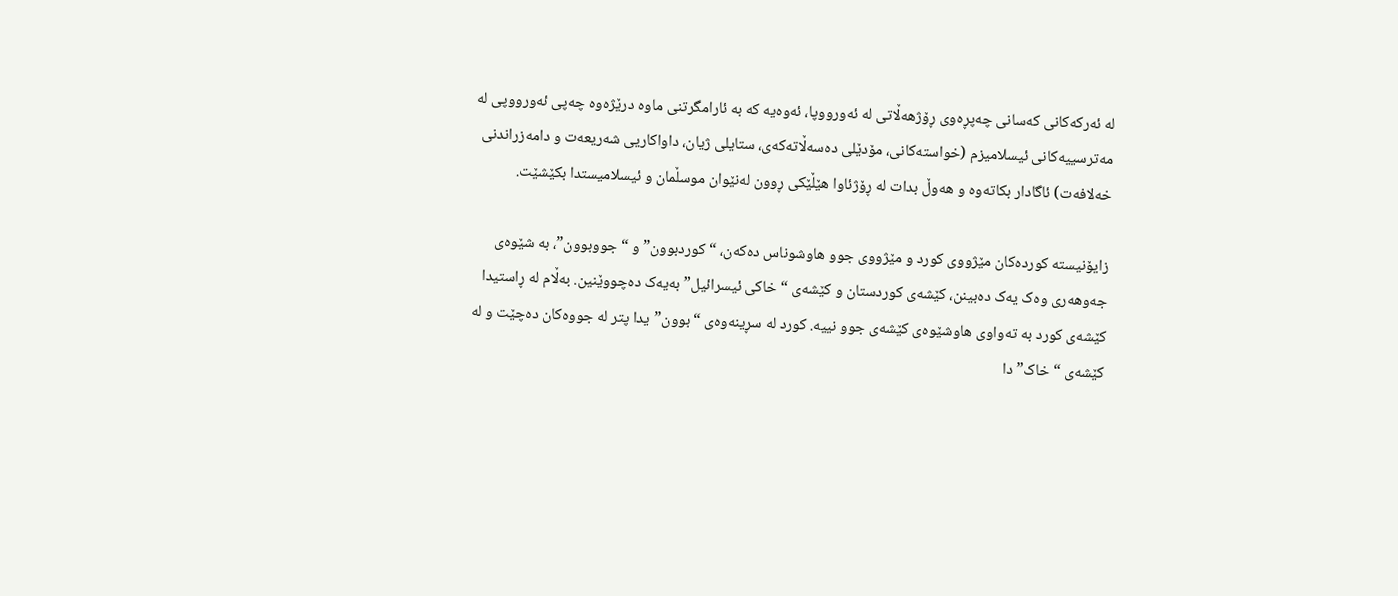لە ئەركەكانى كەسانى چەپڕەوى ڕۆژهەڵاتى لە ئەورووپا، ئەوەیە كە بە ئارامگرتنى ماوە درێژەوە چەپى ئەورووپى لە مەترسییەكانى ئیسلامیزم (خواستەكانى، مۆدێلى دەسەڵاتەكەى، ستایلى ژیان، داواكاریى شەریعەت و دامەزراندنى خەلافەت) ئاگادار بكاتەوە و هەوڵ بدات لە ڕۆژئاوا هێڵێكى ڕوون لەنێوان موسڵمان و ئیسلامیستدا بكێشێت.

زایۆنیستە کوردەکان مێژووی کورد و مێژووی جوو هاوشوناس دەکەن، “کوردبوون” و “جووبوون”، بە شێوەی جەوهەری وەک یەک دەبینن، کێشەی کوردستان و کێشەی “خاکی ئیسرائیل” بەیەک دەچووێنین. بەڵام لە ڕاستیدا کێشەی کورد بە تەواوی هاوشێوەى کێشەی جوو نییە. کورد لە سڕینەوەی “بوون”یدا پتر لە جووەكان دەچێت و لە کێشەی “خاک”دا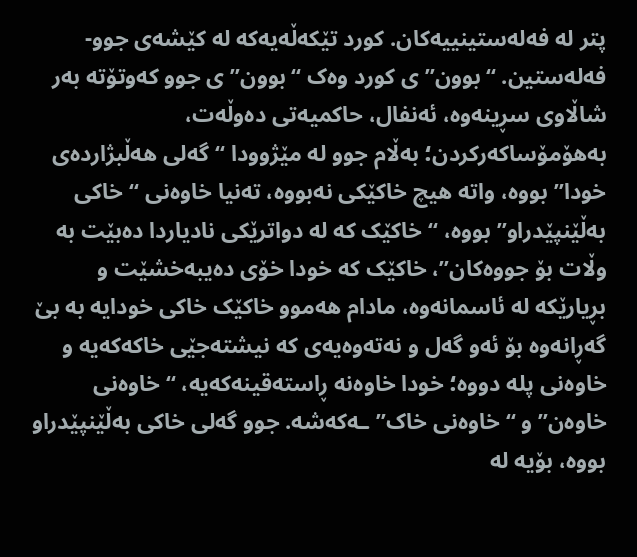پتر لە فەلەستینییەکان. کورد تێکەڵەیەکە لە کێشەی جوو- فەلەستین. “بوون”ی کورد وەک “بوون”ی جوو کەوتۆتە بەر شاڵاوی سڕینەوە، ئەنفال، حاکمیەتی دەوڵەت، بەهۆمۆساکەرکردن؛ بەڵام جوو لە مێژوودا “گەلی هەڵبژاردەی خودا” بووە، واتە هیچ خاکێکی نەبووە، تەنیا خاوەنی “خاکی بەڵێنپێدراو” بووە، “خاکێک کە لە دواترێکی نادیاردا دەبێت بە وڵات بۆ جووەکان”، خاکێک کە خودا خۆی دەیبەخشێت و بڕیارێکە لە ئاسمانەوە، مادام هەموو خاکێک خاکی خودایە بە بێ گەڕانەوە بۆ ئەو گەل و نەتەوەیەی کە نیشتەجێى خاکەکەیە و خاوەنى پلە دووە؛ خودا خاوەنە ڕاستەقینەكەیە، “خاوەنی خاوەن” و “خاوەنی خاک”ـەکەشە. جوو گەلی خاکی بەڵێنپێدراو بووە، بۆیە لە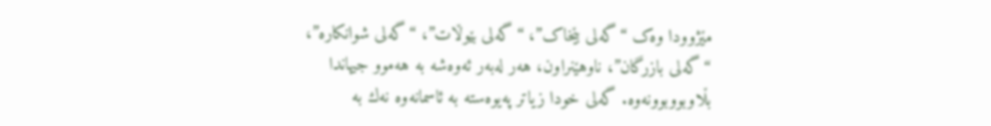مێژوودا وەک “گەلی بێخاک”، “گەلی بێوڵات”، “گەلی شوانکارە”، “گەلی بازرگان”، ناوهێنراون، هەر لەبەر ئەوەشە بە هەموو جیهاندا بڵاوبووبوونەوە. گەلى خودا زیاتر پەیوەستە بە ئاسمانەوە نەك بە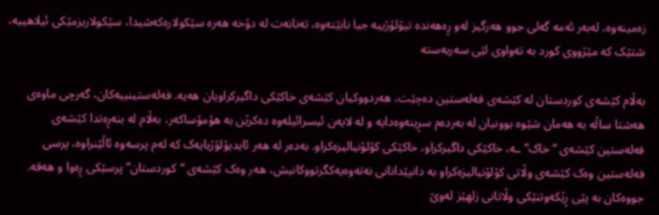زەمینەوە، لەبەر ئەمە گەلی جوو هەرگیز لەو ڕەهەندە تیۆلۆژییە جیا نابێتەوە، تەنانەت لە دۆخە هەرە سێکولارەکەشیدا، سێکولاریزمێکی ئیلاهییە، شتێک كە مێژووی کورد بە تەواوی لێی سەربەستە

بەڵام کێشەی کوردستان لە کێشەی فەلەستین دەچێت، هەردووکیان کێشەی خاکێکی داگیرکراویان هەیە. فەلەستینییەکان، گەرچی ماوەی هەشتا ساڵە بە هەمان شێوە بوونیان لە بەردەم سڕینەوەدایە و لە لایەن ئیسرائیلەوە دەکرێن بە هۆمۆساکەر، بەڵام لە بنەڕەتدا کێشەی فەلەستین کێشەی “خاک”ـە، خاکێکی داگیرکراو، خاکێکی کۆلۆنیالیزەکراو. بەدەر لە هەر ئایدیۆلۆژیایەک کە لەم پرسەوە ئاڵێنراوە، پرسی فەلەستین وەک کێشەی وڵاتی کۆلۆنیالیزەکراو بە دانپێدانانی نەتەوەیەکگرتووکانیش، هەر وەک کێشەی “کوردستان” پرسێکی ڕەوا و هەقە. جووەکان بە پێی ڕێکەوتنێکی وڵاتانی زلهێز لەوێ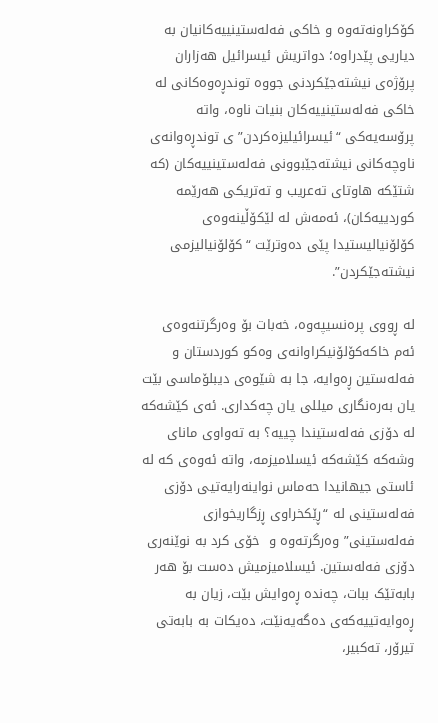کۆکراونەتەوە و خاکی فەلەستینییەکانیان بە دیاریی پێدراوە؛ دواتریش ئیسرائیل هەزاران پرۆژەی نیشتەجێکردنی جووە توندڕەوەکانی لە خاکی فەلەستینییەکان بنیات ناوە، واتە پرۆسەیەکی “ئیسرائیلیزەکردن”ی توندڕەوانەی ناوچەکانی نیشتەجێبوونی فەلەستینییەکان (کە شتێکە هاوتای تەعریب و تەتریکی هەرێمە کوردییەکان)، ئەمەش لە لێکۆڵینەوەی کۆلۆنیالیستیدا پێی دەوترێت “کۆلۆنیالیزمی نیشتەجێکردن”.

لە ڕووی پرەنسیپەوە، خەبات بۆ وەرگرتنەوەی ئەم خاکەکۆلۆنیکراوانەى وەكو كوردستان و فەلەستین ڕەوایە، جا بە شێوەی دیبلۆماسی بێت یان بەرەنگاری میللى یان چەكدارى. ئەی کێشەكە لە دۆزى فەلەستیندا چییە؟ بە تەواوى ماناى وشەكە کێشەکە ئیسلامیزمە، واتە ئەوەی کە لە ئاستی جیهانیدا حەماس نواینەرایەتیی دۆزی فەلەستینی لە “ڕێکخراوی ڕزگاریخوازی فەلەستینی” وەرگرتەوە و  خۆی کرد بە نوێنەرى دۆزی فەلەستین. ئیسلامیزمیش دەست بۆ هەر بابەتێک ببات، چەندە ڕەوایش بێت، زیان بە ڕەوایەتییەکەی دەگەیەنێت، دەیکات بە بابەتی تیرۆر، تەکبیر،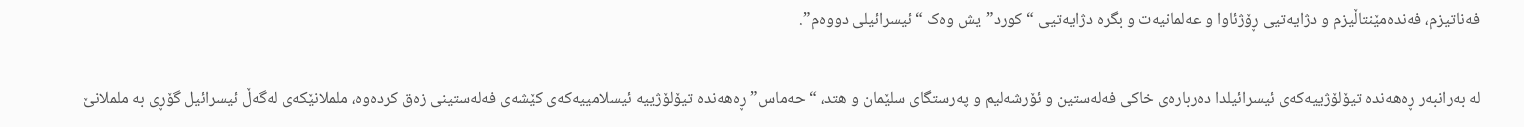فەناتیزم، فەندەمێنتاڵیزم و دژایەتیی ڕۆژئاوا و عەلمانیەت و بگرە دژایەتیی “کورد”یش وەک “ئیسرائیلی دووەم”.

لە بەرانبەر ڕەهەندە تیۆلۆژییەکەی ئیسرائیلدا دەربارەی خاکی فەلەستین و ئۆرشەلیم و پەرستگای سلێمان و هتد، “حەماس” ڕەهەندە تیۆلۆژییە ئیسلامییەکەی کێشەی فەلەستینی زەق کردەوە، ململانێکەی لەگەڵ ئیسرائیل گۆڕی بە ململانێ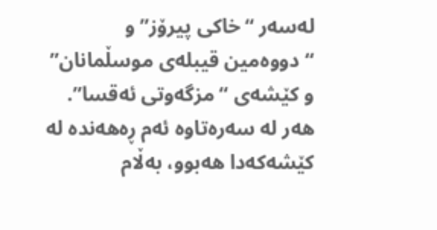لەسەر “خاکی پیرۆز” و “دووەمین قیبلەی موسڵمانان” و کێشەی “مزگەوتی ئەقسا”. هەر لە سەرەتاوە ئەم ڕەهەندە لە کێشەکەدا هەبوو، بەڵام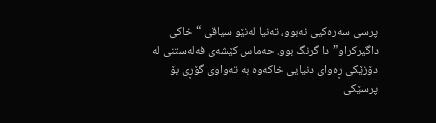پرسی سەرەکیی نەبوو، تەنیا لەنێو سیاقی “خاکی داگیرکراو”دا گرنگ بوو. حەماس کێشەی فەلەستنی لە دۆزێکی ڕەوای دنیایی خاکەوە بە تەواوی گۆڕی بۆ پرسێکی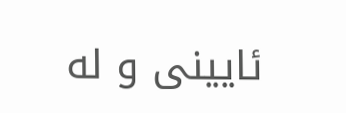ئایینی و لە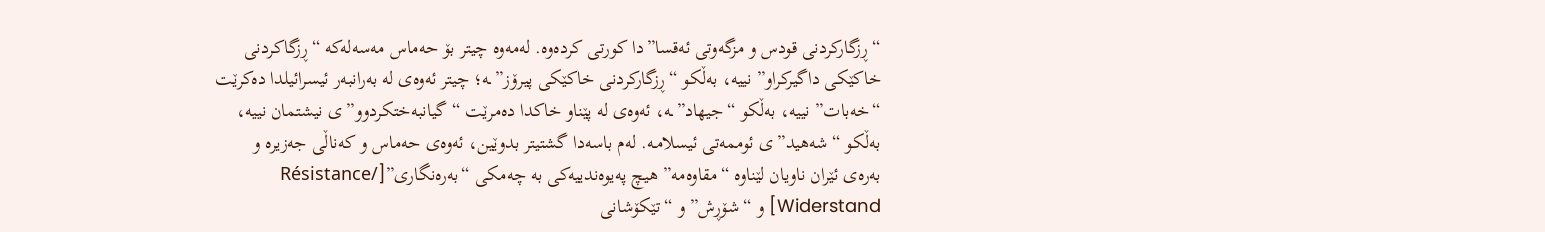“ڕزگارکردنی قودس و مزگەوتی ئەقسا”دا کورتی کردەوە. لەمەوە چیتر بۆ حەماس مەسەلەكە “ڕزگاکردنی خاکێکی داگیرکراو” نییە، بەڵکو “ڕزگارکردنی خاکێکی پیرۆز”ـە؛ چیتر ئەوەی لە بەرانبەر ئیسرائیلدا دەکرێت “خەبات” نییە، بەڵکو “جیهاد”ـە، ئەوەی لە پێناو خاکدا دەمرێت “گیانبەختکردوو”ی نیشتمان نییە، بەڵکو “شەهید”ى ئوممەتى ئیسلامـە. لەم باسەدا گشتیتر بدوێین، ئەوەی حەماس و کەناڵی جەزیرە و بەرەی ئێران ناویان لێناوە “مقاوەمە” هیچ پەیوەندییەکی بە چەمکی “بەرەنگاری”[Résistance/ Widerstand] و “شۆڕش” و “تێکۆشانی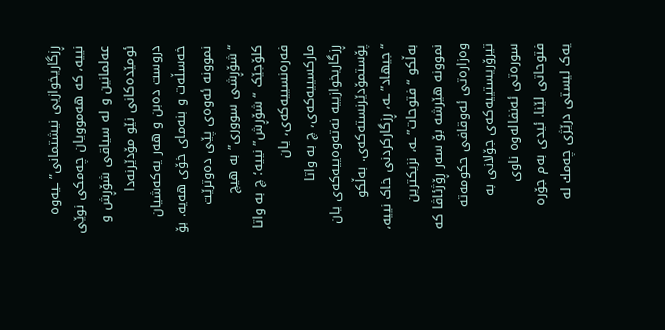ڕزگاریخوازیی نیشتمانی”ـیەوە نییە، کە هەموویان چەمکی نوێى عەلمانین و لە سیاقی شۆڕش و ئومێدەکانی نێو مۆدێرنەدا دروست دەبن و هەر یەکەشیان خەسڵەت و بنەمای خۆی هەیە. بۆ نموونە ئەوەی پێی دەوترێت “شۆڕشی سووری” بە هیچ کلۆجێک “شۆڕش” نییە؛ چ بە واتا فەرەنسییەکەی، یان مارکسییەکەی، چ بە واتا ڕزگاریخوازییە نەتەوەییەكەى یان پۆستمۆدێرنستەکەی. بەڵکو “جیهاد”ـە، ڕزگارکردنی خاک نییە، بەڵکو “فتوحات”ـە، نزیکترین نموونە هێرشە بۆ سەر ڕۆژئاڤا کە وەزارەتی ئەوقافی حکومەتە تیرۆریستییەکەی جۆلانی بە سورەتی ئەنفالەوە ناوی فتوحاتی لێنا. ئیدى بەم جۆرە یەک لیستى درێژى چەمك لە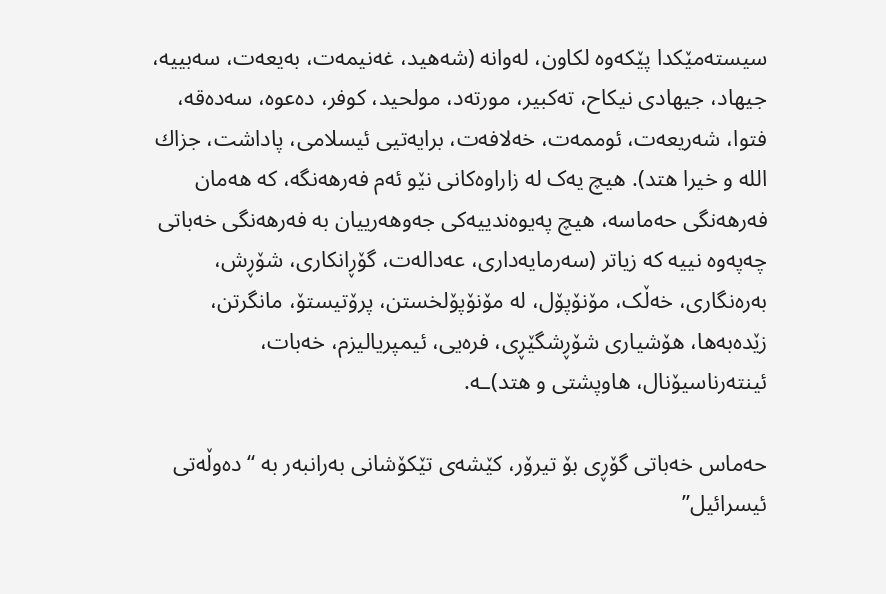سیستەمێكدا پێكەوە لكاون، لەوانە (شەهید، غەنیمەت، بەیعەت، سەبییە، جیهاد، جیهادى نیکاح، تەکبیر، مورتەد، مولحید، کوفر، دەعوە، سەدەقە، فتوا، شەریعەت، ئوممەت، خەلافەت، برایەتیی ئیسلامی، پاداشت، جزاك الله و خیرا هتد). هیچ یەک لە زاراوەکانی نێو ئەم فەرهەنگە، کە هەمان فەرهەنگی حەماسە، هیچ پەیوەندییەکی جەوهەرییان بە فەرهەنگی خەباتی چەپەوە نییە کە زیاتر (سەرمایەداری، عەدالەت، گۆڕانکاری، شۆڕش، بەرەنگاری، خەڵک، مۆنۆپۆل، لە مۆنۆپۆلخستن، پرۆتیستۆ، مانگرتن، زێدەبەها، هۆشیاری شۆڕشگێڕی، فرەیی، ئیمپریالیزم، خەبات، ئینتەرناسیۆنال، هاوپشتى و هتد)ـە.

حەماس خەباتی گۆڕی بۆ تیرۆر، کێشەی تێکۆشانی بەرانبەر بە “دەوڵەتی ئیسرائیل”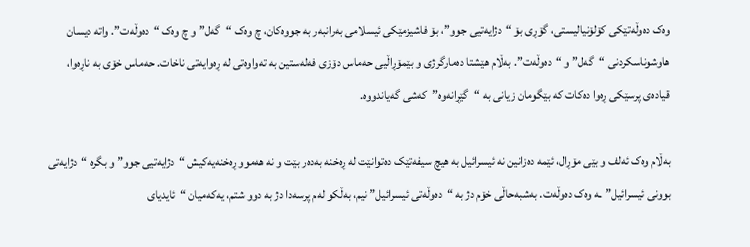وەک دەوڵەتێکی کۆلۆنیالیستی، گۆڕی بۆ “دژایەتیی جوو”، بۆ فاشیزمێکی ئیسلامی بەرانبەر بە جووەکان، چ وەک “گەل”و چ وەک “دەوڵەت”. واتە دیسان هاوشوناسکردنی “گەل” و “دەوڵەت”. بەڵام هێشتا دەمارگرژی و بێمۆڕاڵیی حەماس دۆزی فەلەستین بە تەواوەتی لە ڕەوایەتی ناخات. حەماس خۆی بە ناڕەوا، قیادەی پرسێکی ڕەوا دەکات کە بێگومان زیانى بە “گێڕانەوە”كەشى گەیاندووە.

بەڵام وەک ئەلف و بێی مۆڕال، ئێمە دەزانین نە ئیسرائیل بە هیچ سیفەتێک دەتوانێت لە ڕەخنە بەدەر بێت و نە هەموو ڕەخنەیەکیش “دژایەتیی جوو” و بگرە “دژایەتی بوونی ئیسرائیل”ـە وەک دەوڵەت. بەشبەحاڵى خۆم دژ بە “دەوڵەتی ئیسرائیل” نیم، بەڵکو لەم پرسەدا دژ بە دوو شتم، یەکەمیان “ئایدیای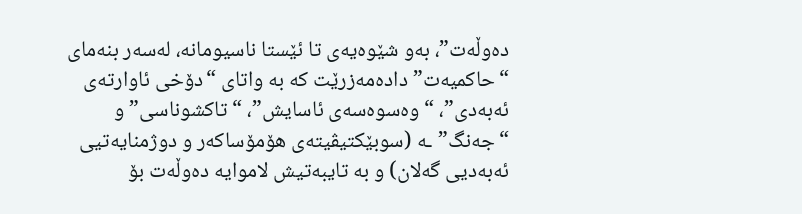دەوڵەت”، بەو شێوەیەی تا ئێستا ناسیومانە، لەسەر بنەمای “حاکمیەت” دادەمەزرێت کە بە واتای “دۆخی ئاوارتەی ئەبەدی”، “وەسوەسەی ئاسایش”، “تاکشوناسی” و “جەنگ”ـە (سوبێكتیڤیتەى هۆمۆساكەر و دوژمنایەتیی ئەبەدیی گەلان) و بە تایبەتیش لاموایە دەوڵەت بۆ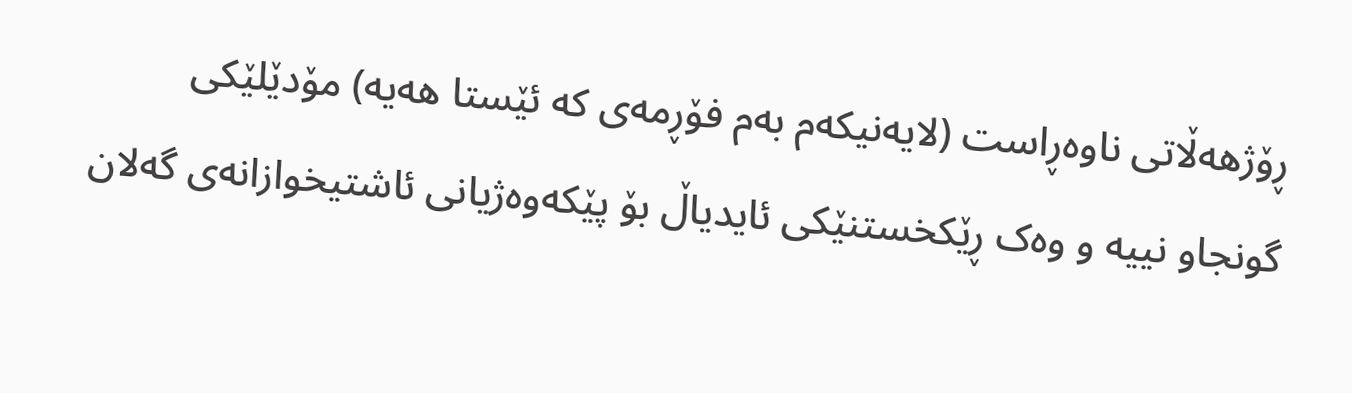ڕۆژهەڵاتی ناوەڕاست (لایەنیكەم بەم فۆڕمەى كە ئێستا هەیە) مۆدێلێکی گونجاو نییە و وەک ڕێکخستنێکی ئایدیاڵ بۆ پێکەوەژیانی ئاشتیخوازانەی گەلان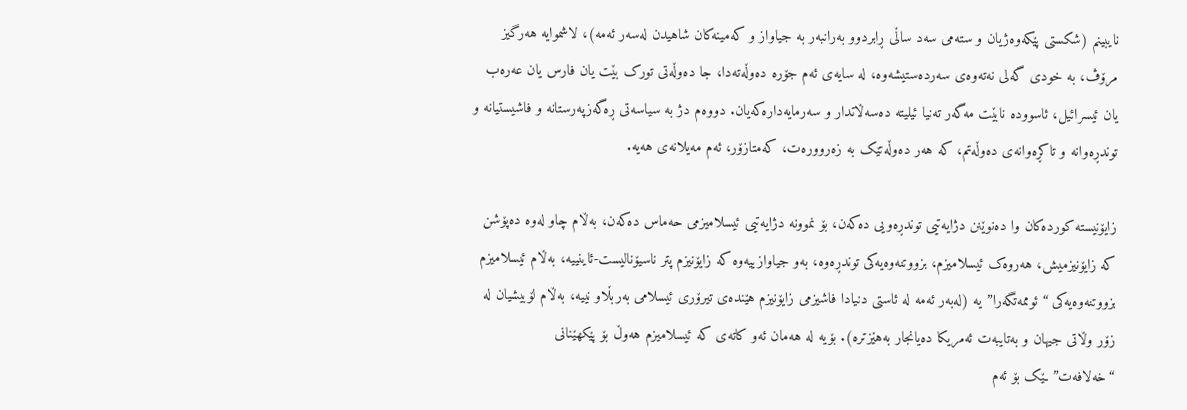نایبینم (شکستی پێکەوەژیان و ستەمی سەد ساڵی ڕابردوو بەرانبەر بە جیاواز و کەمینەکان شاهیدن لەسەر ئەمە)، لاشموایە هەرگیز مرۆڤ، بە خودی گەلی نەتەوەی سەردەستیشەوە، لە سایەی ئەم جۆرە دەوڵەتەدا، جا دەوڵەتی تورک بێت یان فارس یان عەرەب یان ئیسرائیل، ئاسوودە نابێت مەگەر تەنیا ئیلیتە دەسەڵاتدار و سەرمایەدارەکەیان. دووەم دژ بە سیاسەتی ڕەگەزپەرستانە و فاشیستیانە و توندڕەوانە و تاکڕەوانەی دەوڵەتم، کە هەر دەوڵەتێک بە زەروورەت، کەمتازۆر، ئەم مەیلانەی هەیە.

زایۆنیستە کوردەکان وا دەنوێنن دژایەتیی توندڕەویی دەکەن، بۆ نموونە دژایەتیی ئیسلامیزمی حەماس دەکەن، بەڵام چاو لەوە دەپۆشن کە زایۆنیزمیش، هەروەک ئیسلامیزم، بزووتنەوەیەکی توندڕەوە، بەو جیاوازییەوە کە زایۆنیزم پتر ناسیۆنالیست-ئاینییە، بەڵام ئیسلامیزم بزووتنەوەیەکی “ئوممەتگەرا”یە (لەبەر ئەمە لە ئاستی دنیادا فاشیزمی زایۆنیزم هێندەی تیرۆری ئیسلامی بەربڵاو نییە، بەڵام لۆبیشیان لە زۆر وڵاتی جیهان و بەتایبەت ئەمریکا دەیانجار بەهێزترە). بۆیە لە هەمان ئەو کاتەی کە ئیسلامیزم هەوڵ بۆ پێکهێنانی “خەلافەت”ـێک بۆ ئەم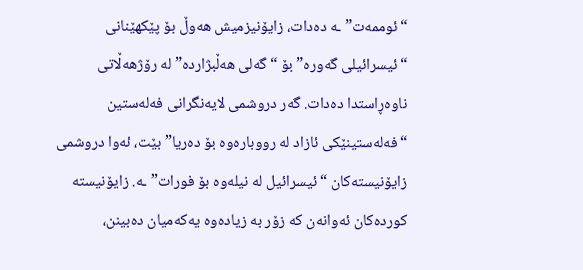“ئوممەت”ـە دەدات، زایۆنیزمیش هەوڵ بۆ پێکهێنانی “ئیسرائیلی گەورە” بۆ “گەلی هەڵبژاردە” لە رۆژهەڵاتی ناوەڕاستدا دەدات. گەر دروشمی لایەنگرانی فەلەستین “فەلەستینێکی ئازاد لە رووبارەوە بۆ دەریا” بێت، ئەوا دروشمی زایۆنیستەکان “ئیسرائیل لە نیلەوە بۆ فورات”ـە. زایۆنیستە کوردەکان ئەوانەن کە زۆر بە زیادەوە یەکەمیان دەبینن،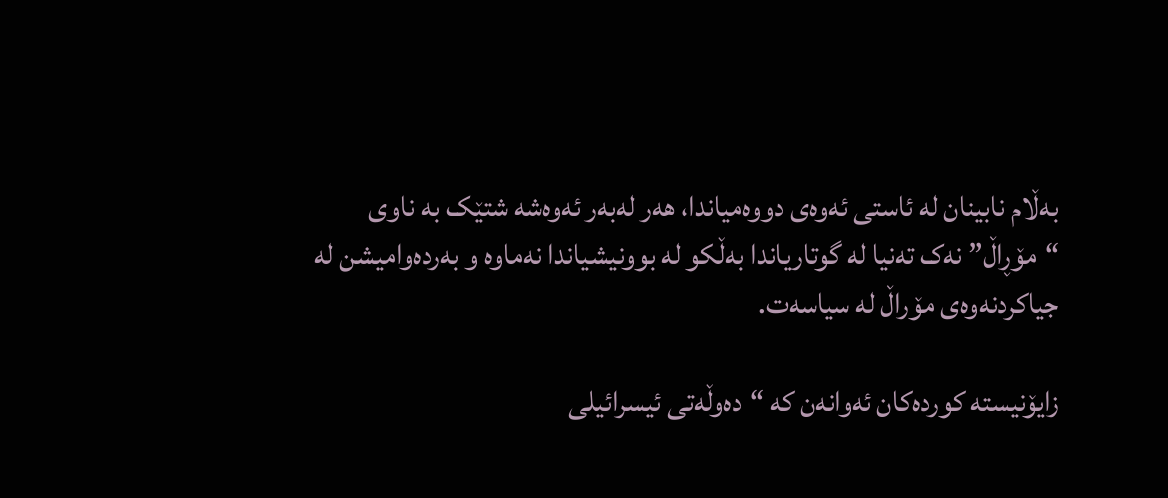بەڵام نابینان لە ئاستی ئەوەی دووەمیاندا، هەر لەبەر ئەوەشە شتێک بە ناوی “مۆڕاڵ” نەک تەنیا لە گوتاریاندا بەڵکو لە بوونیشیاندا نەماوە و بەردەوامیشن لە جیاکردنەوەی مۆراڵ لە سیاسەت.

زایۆنیستە کوردەکان ئەوانەن کە “دەوڵەتی ئیسرائیلی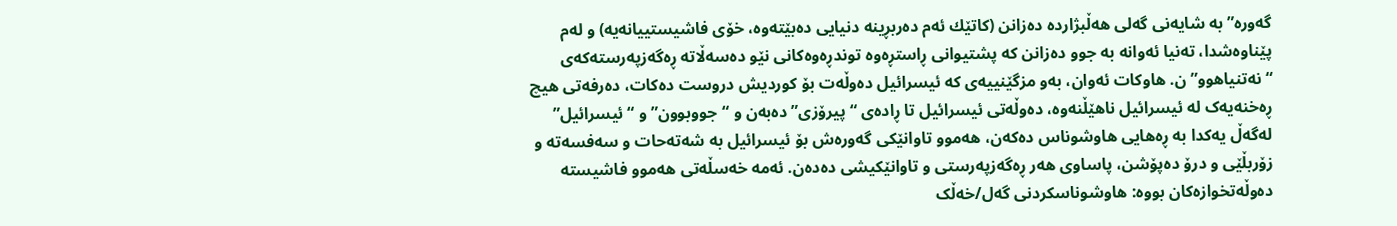گەورە” بە شایەنی گەلی هەڵبژاردە دەزانن (کاتێك ئەم دەربڕینە دنیایی دەبێتەوە، خۆی فاشیستییانەیە) و لەم پێناوەشدا، تەنیا ئەوانە بە جوو دەزانن کە پشتیوانی ڕاستڕەوە توندڕەوەکانی نێو دەسەڵاتە ڕەگەزپەرستەکەی “نەتنیاهوو”ن. هاوكات ئەوان، بەو مزگێنییەی کە ئیسرائیل دەوڵەت بۆ کوردیش دروست دەکات، دەرفەتی هیچ ڕەخنەیەک لە ئیسرائیل ناهێڵنەوە، دەوڵەتی ئیسرائیل تا ڕادەی “پیرۆزی” دەبەن و “جووبوون” و “ئیسرائیل” لەگەڵ یەکدا بە ڕەهایی هاوشوناس دەکەن، هەموو تاوانێکی گەورەش بۆ ئیسرائیل بە شەتەحات و سەفسەتە و زۆربڵێی و درۆ دەپۆشن، پاساوی هەر ڕەگەزپەرستى و تاوانێکیشی دەدەن. ئەمە خەسڵەتی هەموو فاشیستە دەوڵەتخوازەکان بووە: هاوشوناسکردنی گەل/خەڵک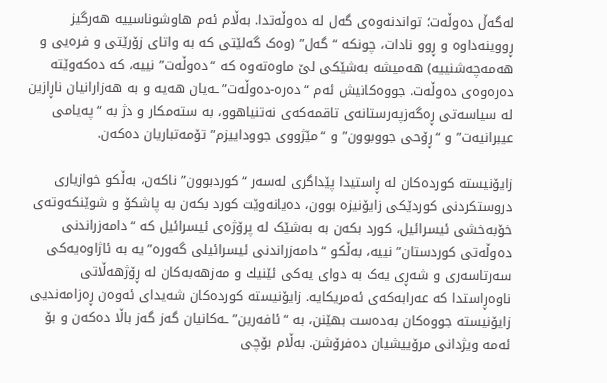لەگەڵ دەوڵەت؛ تواندنەوەی گەل لە دەوڵەتدا. بەڵام ئەم هاوشوناسییە هەرگیز ڕووینەداوە و ڕوو نادات، چونکە “گەل” (وەک گەلێتی کە بە واتای زۆرێتی و فرەیی و هەمەچەشنییە) هەمیشە بەشێکی لێ ماوەتەوە کە “دەوڵەت” نییە، کە دەکەوێتە دەرەوەی دەوڵەت. جووەکانیش ئەم “دەرە-دەوڵەت”ـەیان هەیە و بە هەزارانیان ناڕازین لە سیاسەتی ڕەگەزپەرستانەی تاقمەکەی نەتنیاهوو، بە ستەمکار و دژ بە “پەیامی عیبرانیەت” و “ڕۆحی جووبوون” و “مێژووی جووداییزم” تۆمەتباریان دەکەن.

زایۆنیستە کوردەکان لە ڕاستیدا پێداگری لەسەر “کوردبوون” ناکەن، بەڵکو خوازیاری دروستكردنى کوردێکی زایۆنیزە بوون، دەیانەوێت کورد بکەن بە پاشکۆ و شوێنکەوتەی خۆبەخشی ئیسرائیل، کورد بکەن بە بەشێک لە پرۆژەى ئیسرائیل کە “دامەزراندنی دەوڵەتی کوردستان” نییە، بەڵکو “دامەزراندنی ئیسرائیلی گەورە”یە بە ئاژاوەیەکی سەرتاسەری و شەڕی یەک بە دوای یەکى ئێنیك و مەزهەبەكان لە ڕۆژهەڵاتی ناوەڕاستدا كە عەرابەكەى ئەمریكایە. زایۆنیستە كوردەكان شەیداى ئەوەن ڕەزامەندیى زایۆنیستە جووەكان بەدەست بهێنن، بە “ئافەرین”ـەكانیان گەز گەز باڵا دەكەن و بۆ ئەمە ویژدانى مرۆییشیان دەفرۆشن. بەڵام بۆچی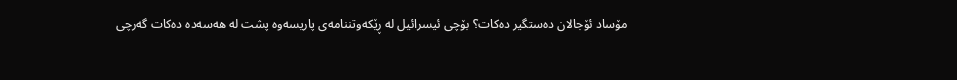مۆساد ئۆجالان دەستگیر دەکات؟ بۆچی ئیسرائیل لە ڕێکەوتننامەی پاریسەوە پشت لە هەسەدە دەکات گەرچی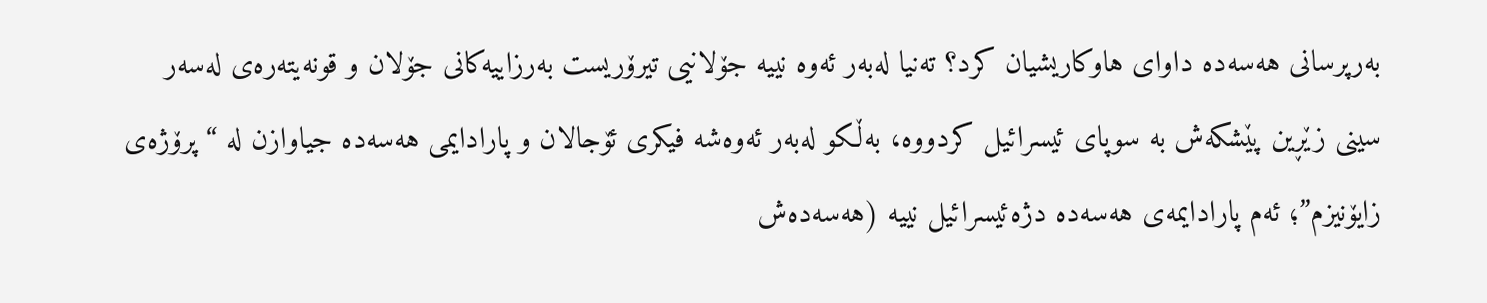بەرپرسانی هەسەدە داوای هاوکاریشیان کرد؟ تەنیا لەبەر ئەوە نییە جۆلانیی تیرۆریست بەرزاییەکانی جۆلان و قونەیتەرەی لەسەر سینی زێڕین پێشکەش بە سوپای ئیسرائیل کردووە، بەڵکو لەبەر ئەوەشە فیکری ئۆجالان و پارادایمی هەسەدە جیاوازن لە “پرۆژەى زایۆنیزم”؛ ئەم پارادایمەی هەسەدە دژەئیسرائیل نییە (هەسەدەش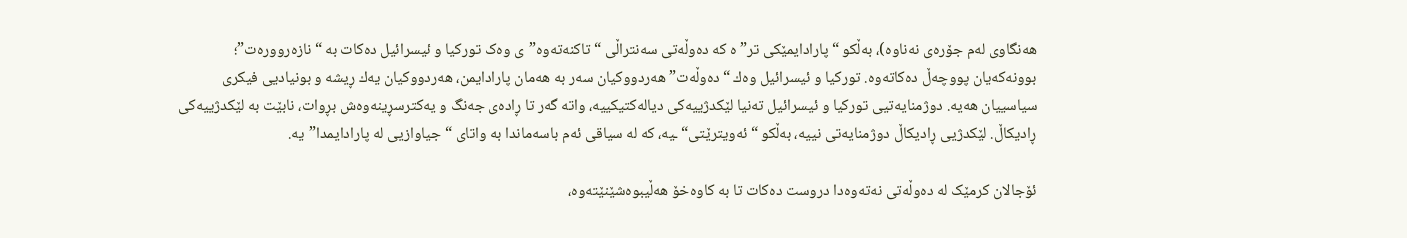هەنگاوى لەم جۆرەى نەناوە)، بەڵکو “پارادایمێکی تر”ە کە دەوڵەتی سەنتراڵی “تاکنەتەوە”ی وەک تورکیا و ئیسرائیل دەکات بە “نازەروورەت”؛ بوونەکەیان پووچەڵ دەکاتەوە. توركیا و ئیسرائیل وەك “دەوڵەت” هەردووكیان سەر بە هەمان پارادایمن، هەردووكیان یەك ڕیشە و بونیادیى فیكرى سیاسییان هەیە. دوژمنایەتیى توركیا و ئیسرائیل تەنیا لێكدژییەكى دیالەكتیكییە، واتە گەر تا ڕادەى جەنگ و یەكترسڕینەوەش بڕوات، نابێت بە لێكدژییەكى ڕادیكاڵ. لێكدژیى ڕادیكاڵ دوژمنایەتى نییە، بەڵكو “ئەویترێتى“ـیە، كە لە سیاقى ئەم باسەماندا بە واتاى “جیاوازیى لە پارادایمدا”یە.

ئۆجالان کرمێک لە دەوڵەتی نەتەوەدا دروست دەکات تا بە كاوەخۆ هەڵیبوەشێنێتەوە،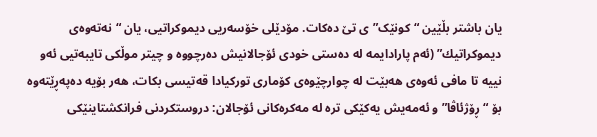یان باشتر بڵێین “کونێک”ی تێ دەکات. مۆدێلی خۆسەریی دیموکراتیی، یان “نەتەوەى دیموكراتیك” (ئەم پارادایمە لە دەستى خودى ئۆجالانیش دەرچووە و چیتر موڵكى تایبەتیى ئەو نییە تا مافى ئەوەى هەبێت لە چوارچێوەى كۆمارى توركیادا قەتیسى بكات، هەر بۆیە دەپەڕێتەوە بۆ “ڕۆژئاڤا” و ئەمەیش یەكێكى ترە لە مەكرەكانى ئۆجالان: دروستكردنى فرانكشتاینێكى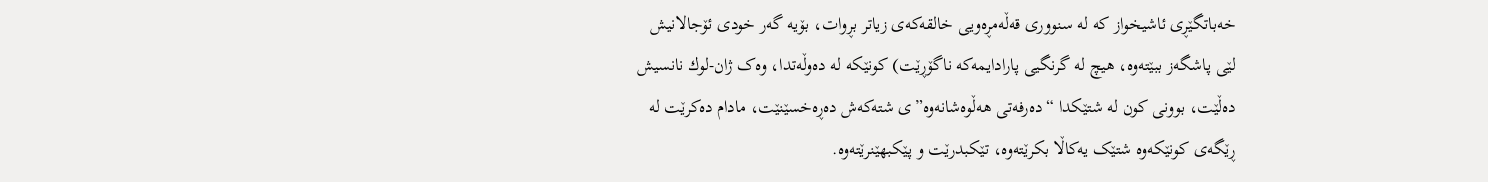خەباتگێڕى ئاشیخواز كە لە سنوورى قەڵەمڕەویى خالقەكەى زیاتر بڕوات، بۆیە گەر خودى ئۆجالانیش لێى پاشگەز ببێتەوە، هیچ لە گرنگیى پارادایمەكە ناگۆڕێت) کونێکە لە دەوڵەتدا، وەک ژان-لوك نانسیش دەڵێت، بوونی کون لە شتێکدا “دەرفەتی هەڵوەشانەوە”ی شتەكەش دەڕەخسێنێت، مادام دەکرێت لە ڕێگەی کونێکەوە شتێک یەکاڵا بکرێتەوە، تێكبدرێت و پێكبهێنرێتەوە.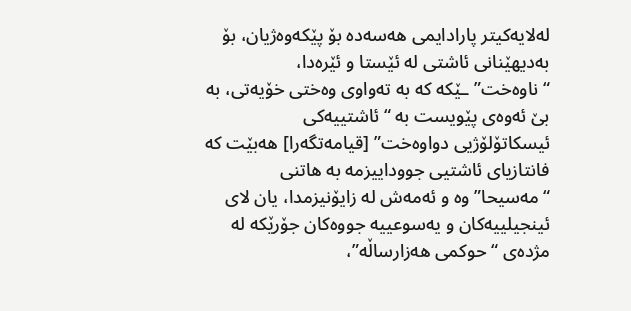لەلایەکیتر پارادایمی هەسەدە بۆ پێکەوەژیان، بۆ بەدیهێنانی ئاشتی لە ئێستا و ئێرەدا، “ناوەخت”ـێكە کە بە تەواوی وەختی خۆیەتی، بە بێ ئەوەی پێویست بە “ئاشتییەکی ئیسکاتۆلۆژیی دواوەخت” [قیامەتگەرا] هەبێت کە فانتازیای ئاشتیی جووداییزمە بە هاتنی “مەسیحا”وە و ئەمەش لە زایۆنیزمدا، یان لای ئینجیلییەکان و یەسوعییە جووەکان جۆرێکە لە مژدەی “حوکمی هەزارساڵە”،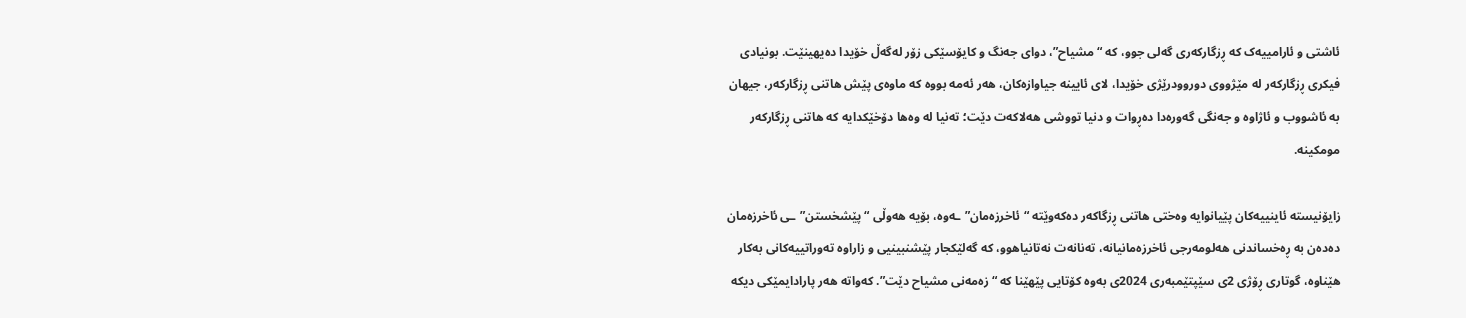ئاشتی و ئارامییەک کە ڕزگاركەرى گەلى جوو، كە “مشیاح”، دوای جەنگ و کایۆسێکی زۆر لەگەڵ خۆیدا دەیهینێت. بونیادی فیكرى ڕزگاركەر لە مێژووى دوروودرێژى خۆیدا، لاى ئایینە جیاوازەكان، هەر ئەمە بووە كە ماوەى پێش هاتنى ڕزگاركەر، جیهان بە ئاشووب و ئاژاوە و جەنگى گەورەدا دەڕوات و دنیا تووشى هەلاكەت دێت؛ تەنیا لە وەها دۆخێكدایە كە هاتنى ڕزگاركەر مومكینە.

زایۆنیستە ئاینییەكان پێیانوایە وەختى هاتنى ڕزگاكەر دەكەوێتە “ئاخرزەمان”ـەوە، بۆیە هەوڵى “پێشخستن”ـى ئاخرزەمان دەدەن بە ڕەخساندنى هەلومەرجى ئاخرزەمانیانە، تەنانەت نەتانیاهوو، كە گەلێكجار پێشنبینیى و زاراوە تەوراتییەكانى بەكار هێناوە، گوتارى ڕۆژى 2ى سێپتێمبەرى 2024ى بەوە كۆتایى پێهێنا كە “زەمەنى مشیاح دێت”. كەواتە هەر پارادایمێكى دیكە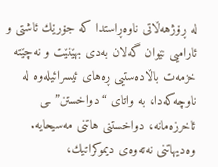لە ڕۆژهەڵاتى ناوەڕاستدا كە جۆرێك ئاشتى و ئارامیى نێوان گەلان بەدى بهێنێت و نەچێتە خزمەت باڵادەستیى ڕەهاى ئیسرائیلەوە لە ناوچەكەدا، بە واتاى “دواخستن”ـى ئاخرزەمانە، دواخستنى هاتنى مەسیحایە. وەدیهاتنى نەتەوەى دیموكراتیك،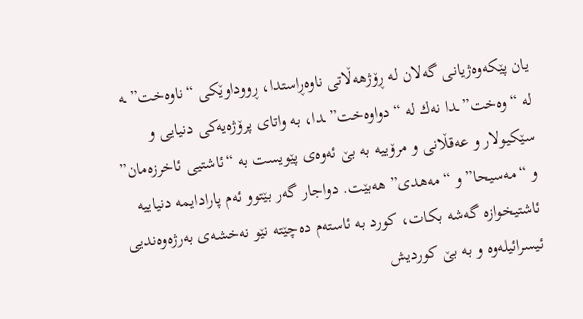یان پێكەوەژیانى گەلان لە ڕۆژهەڵاتى ناوەڕاستدا، ڕووداوێكى “ناوەخت”ـە لە “وەخت”ـدا نەك لە “دواوەخت”ـدا، بە واتاى پرۆژەیەكى دنیایى و سێكیولار و عەقڵانى و مرۆییە بە بێ ئەوەى پێویست بە “ئاشتیى ئاخرزەمان” و “مەسیحا” و “مەهدى” هەبێت. دواجار گەر بێتوو ئەم پارادایمە دنیاییە ئاشتیخوازە گەشە بکات، كورد بە ئاستەم دەچێتە نێو نەخشەى بەرژەوەندیى ئیسرائیلەوە و بە بێ كوردیش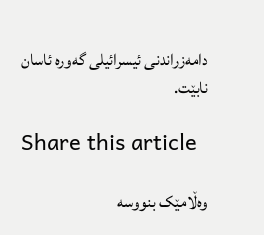دامەزراندنی ئیسرائیلی گەورە ئاسان نابێت.

Share this article

وەڵامێک بنووسە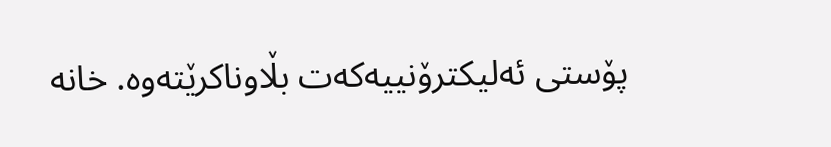پۆستی ئەلیکترۆنییەکەت بڵاوناکرێتەوە. خانە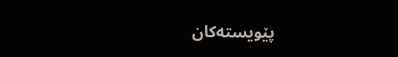پێویستەکان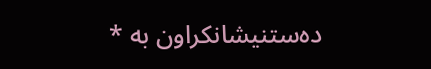دەستنیشانکراون بە *